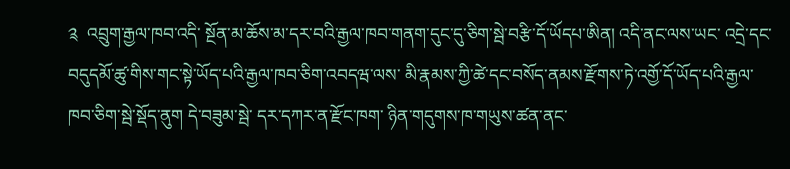༉  འབྲུག་རྒྱལ་ཁབ་འདི་ སྔོན་མ་ཆོས་མ་དར་བའི་རྒྱལ་ཁབ་གནག་དུང་དུ་ཅིག་སྦེ་བརྩི་དོ་ཡོདཔ་ཨིན། འདི་ནང་ལས་ཡང་ འདྲེ་དང་བདུདམོ་ཚུ་གིས་གང་སྟེ་ཡོད་པའི་རྒྱལ་ཁབ་ཅིག་འབདཝ་ལས་ མི་རྣམས་ཀྱི་ཚེ་དང་བསོད་ནམས་རྫོགས་ཏེ་འགྱོ་དོ་ཡོད་པའི་རྒྱལ་ཁབ་ཅིག་སྦེ་སྡོད་ནུག དེ་བཟུམ་སྦེ་ དར་དཀར་ན་རྫོང་ཁག་ ཉིན་གདུགས་ཁ་གཡུས་ཚན་ནང་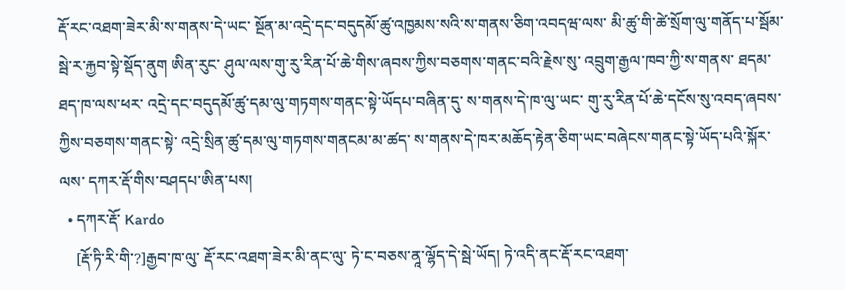རྡོ་རང་འཐག་ཟེར་མི་ས་གནས་དེ་ཡང་ སྔོན་མ་འདྲེ་དང་བདུདམོ་ཚུ་འཁྱམས་སའི་ས་གནས་ཅིག་འབདཝ་ལས་ མི་ཚུ་གི་ཚེ་སྲོག་ལུ་གནོད་པ་སྦོམ་སྦེ་ར་རྐྱབ་སྟེ་སྡོད་ནུག ཨིན་རུང་ ཤུལ་ལས་གུ་རུ་རིན་པོ་ཆེ་གིས་ཞབས་ཀྱིས་བཅགས་གནང་བའི་རྗེས་སུ་ འབྲུག་རྒྱལ་ཁབ་ཀྱི་ས་གནས་ ཐདམ་ཐད་ཁ་ལས་ཕར་ འདྲེ་དང་བདུདམོ་ཚུ་དམ་ལུ་གཏགས་གནང་སྟེ་ཡོདཔ་བཞིན་དུ་ ས་གནས་དེ་ཁ་ལུ་ཡང་ གུ་རུ་རིན་པོ་ཆེ་དངོས་སུ་འབད་ཞབས་ཀྱིས་བཅགས་གནང་སྟེ་ འདྲེ་སྲིན་ཚུ་དམ་ལུ་གཏགས་གནངམ་མ་ཚད་ ས་གནས་དེ་ཁར་མཆོད་རྟེན་ཅིག་ཡང་བཞེངས་གནང་སྟེ་ཡོད་པའི་སྐོར་ལས་ དཀར་རྡོ་གིས་བཤདཔ་ཨིན་པས།
  • དཀར་རྡོ་ Kardo
    [རྡོ་ཏི་རི་གི་?]རྒྱབ་ཁ་ལུ་ རྡོ་རང་འཐག་ཟེར་མི་ནང་ལུ་ ཏེ་ང་བཅས་ནཱ་ལྷོད་དེ་སྦེ་ཡོད། ཏེ་འདི་ནང་རྡོ་རང་འཐག་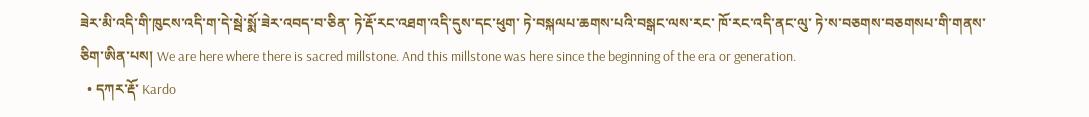ཟེར་མི་འདི་གི་ཁུངས་འདི་ག་དེ་སྦེ་སྨོ་ཟེར་འབད་བ་ཅིན་ ཏེ་རྡོ་རང་འཐག་འདི་དུས་དང་ཕུག་ ཏེ་བསྐལཔ་ཆགས་པའི་བསྒང་ལས་རང་ ཁོ་རང་འདི་ནང་ལུ་ ཏེ་ས་བཅགས་བཅགསཔ་གི་གནས་ཅིག་ཨིན་པས། We are here where there is sacred millstone. And this millstone was here since the beginning of the era or generation.
  • དཀར་རྡོ་ Kardo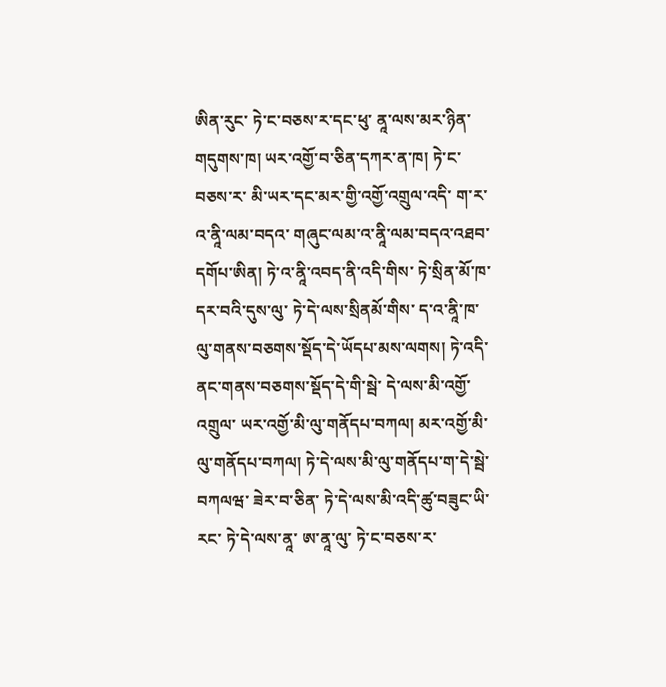ཨིན་རུང་ ཏེ་ང་བཅས་ར་དང་ཕུ་ ནཱ་ལས་མར་ཉིན་གདུགས་ཁ། ཡར་འགྱོ་བ་ཅིན་དཀར་ན་ཁ། ཏེ་ང་བཅས་ར་ མི་ཡར་དང་མར་གྱི་འགྱོ་འགྲུལ་འདི་ ག་ར་འ་ནཱི་ལམ་བདའ་ གཞུང་ལམ་འ་ནཱི་ལམ་བདའ་འཐབ་དགོཔ་ཨིན། ཏེ་འ་ནཱི་འབད་ནི་འདི་གིས་ ཏེ་སྲིན་མོ་ཁ་དར་བའི་དུས་ལུ་ ཏེ་དེ་ལས་སྲིནམོ་གིས་ ད་འ་ནཱི་ཁ་ལུ་གནས་བཅགས་སྡོད་དེ་ཡོདཔ་མས་ལགས། ཏེ་འདི་ནང་གནས་བཅགས་སྡོད་དེ་གི་སྦེ་ དེ་ལས་མི་འགྱོ་འགྲུལ་ ཡར་འགྱོ་མི་ལུ་གནོདཔ་བཀལ། མར་འགྱོ་མི་ལུ་གནོདཔ་བཀལ། ཏེ་དེ་ལས་མི་ལུ་གནོདཔ་ག་དེ་སྦེ་བཀལཝ་ ཟེར་བ་ཅིན་ ཏེ་དེ་ལས་མི་འདི་ཚུ་བཟུང་ཡི་རང་ ཏེ་དེ་ལས་ནཱ་ ཨ་ནཱ་ལུ་ ཏེ་ང་བཅས་ར་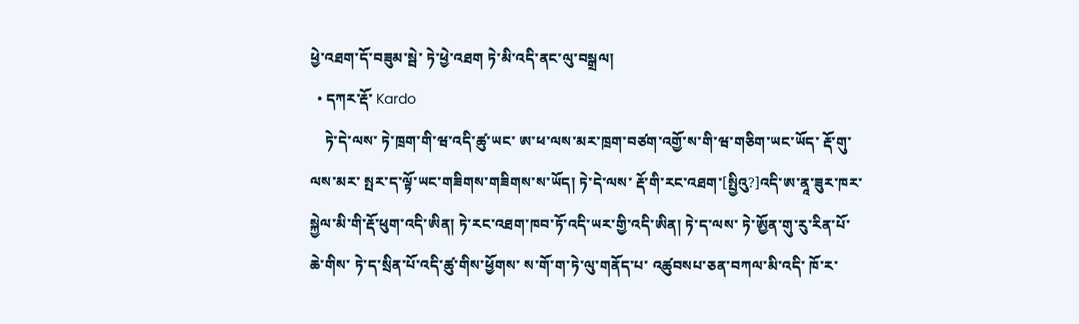ཕྱེ་འཐག་དོ་བཟུམ་སྦེ་ ཏེ་ཕྱེ་འཐག ཏེ་མི་འདི་ནང་ལུ་བསྒྲལ།
  • དཀར་རྡོ་ Kardo
    ཏེ་དེ་ལས་ ཏེ་ཁྲག་གི་ཝ་འདི་ཚུ་ཡང་ ཨ་ཕ་ལས་མར་ཁྲག་བཙག་འགྱོ་ས་གི་ཝ་གཅིག་ཡང་ཡོད་ རྡོ་གུ་ལས་མར་ སྤར་ད་ལྟོ་ཡང་གཟིགས་གཟིགས་ས་ཡོད། ཏེ་དེ་ལས་ རྡོ་གི་རང་འཐག་[སྤྱིའུ?]འདི་ཨ་ནཱ་ཟུར་ཁར་སྐྱེལ་མི་གི་རྡོ་ཕུག་འདི་ཨིན། ཏེ་རང་འཐག་ཁབ་ཏོ་འདི་ཡར་གྱི་འདི་ཨིན། ཏེ་ད་ལས་ ཏེ་ཨྱོན་གུ་རུ་རིན་པོ་ཆེ་གིས་ ཏེ་ད་སྲིན་པོ་འདི་ཚུ་གིས་ཕྱོགས་ ས་གོ་ག་ཏེ་ལུ་གནོད་པ་ འཚུབསཔ་ཅན་བཀལ་མི་འདི་ ཁོ་ར་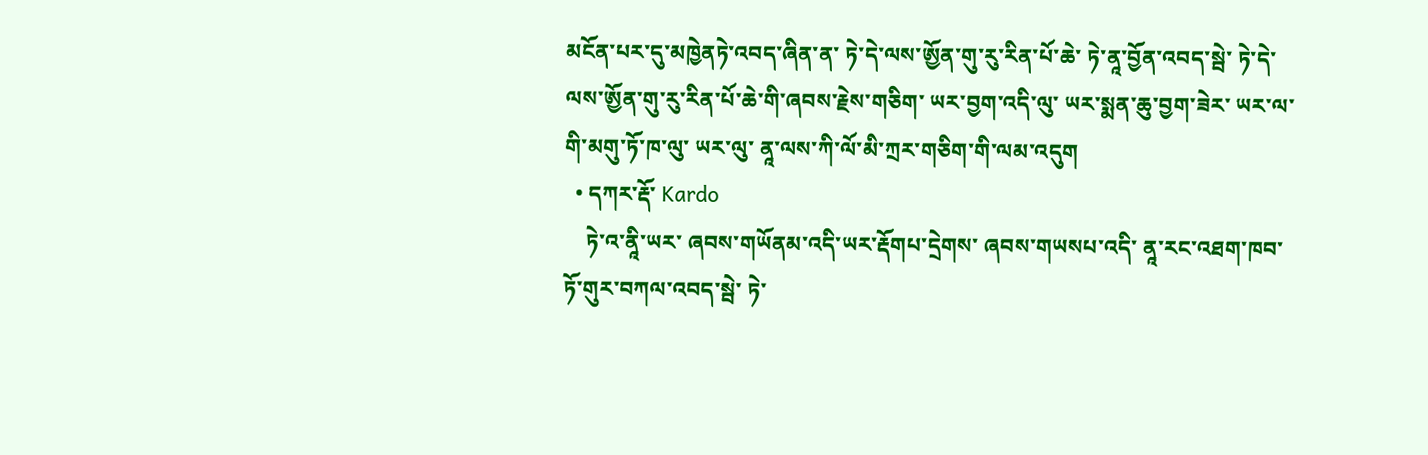མངོན་པར་དུ་མཁྱེནཏེ་འབད་ཞིན་ན་ ཏེ་དེ་ལས་ཨྱོན་གུ་རུ་རིན་པོ་ཆེ་ ཏེ་ནཱ་བྱོན་འབད་སྦེ་ ཏེ་དེ་ལས་ཨྱོན་གུ་རུ་རིན་པོ་ཆེ་གི་ཞབས་རྗེས་གཅིག་ ཡར་བྱག་འདི་ལུ་ ཡར་སྨན་ཆུ་བྱག་ཟེར་ ཡར་ལ་གི་མགུ་ཏོ་ཁ་ལུ་ ཡར་ལུ་ ནཱ་ལས་ཀི་ལོ་མི་ཀྲར་གཅིག་གི་ལམ་འདུག
  • དཀར་རྡོ་ Kardo
    ཏེ་འ་ནཱི་ཡར་ ཞབས་གཡོནམ་འདི་ཡར་རྡོགཔ་དྲེགས་ ཞབས་གཡསཔ་འདི་ ནཱ་རང་འཐག་ཁབ་ཏོ་གུར་བཀལ་འབད་སྦེ་ ཏེ་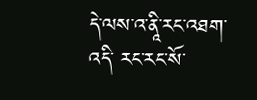དེ་ལས་འ་ནཱི་རང་འཐག་འདི་ རང་རང་སོ་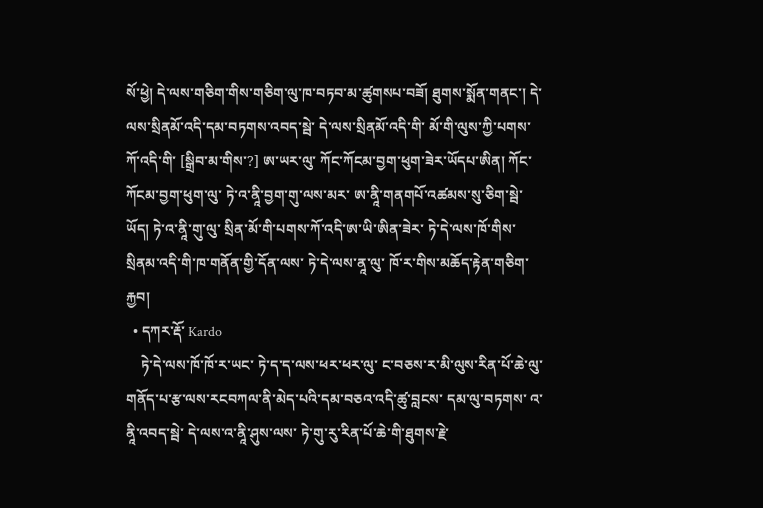སོ་ཕྱེ། དེ་ལས་གཅིག་གིས་གཅིག་ལུ་ཁ་བཏབ་མ་ཚུགསཔ་བཟོ། ཐུགས་སྨོན་གནང་། དེ་ལས་སྲིནམོ་འདི་དམ་བཏགས་འབད་སྦེ་ དེ་ལས་སྲིནམོ་འདི་གི་ མོ་གི་ལུས་ཀྱི་པགས་ཀོ་འདི་གི་ [སྒྲིབ་མ་གིས་?] ཨ་ཡར་ལུ་ ཀོང་ཀོངམ་བྱག་ཕུག་ཟེར་ཡོདཔ་ཨིན། ཀོང་ཀོངམ་བྱག་ཕུག་ལུ་ ཏེ་འ་ནཱི་བྱག་གུ་ལས་མར་ ཨ་ནཱི་གནགཔོ་འཚམས་སུ་ཅིག་སྦེ་ཡོད། ཏེ་འ་ནཱི་གུ་ལུ་ སྲིན་མོ་གི་པགས་ཀོ་འདི་ཨ་ཡི་ཨིན་ཟེར་ ཏེ་དེ་ལས་ཁོ་གིས་ སྲིནམ་འདི་གི་ཁ་གནོན་གྱི་དོན་ལས་ ཏེ་དེ་ལས་ནཱ་ལུ་ ཁོ་ར་གིས་མཆོད་རྟེན་གཅིག་རྐྱབ།
  • དཀར་རྡོ་ Kardo
    ཏེ་དེ་ལས་ཁོ་ཁོ་ར་ཡང་ ཏེ་ད་ད་ལས་ཕར་ཕར་ལུ་ ང་བཅས་ར་མི་ལུས་རིན་པོ་ཆེ་ལུ་ གནོད་པ་རྩ་ལས་རངབཀལ་ནི་མེད་པའི་དམ་བཅའ་འདི་ཚུ་བླངས་ དམ་ལུ་བཏགས་ འ་ནཱི་འབད་སྦེ་ དེ་ལས་འ་ནཱི་ཤུས་ལས་ ཏེ་གུ་རུ་རིན་པོ་ཆེ་གི་ཐུགས་རྗེ་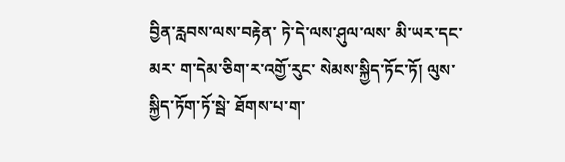བྱིན་རླབས་ལས་བརྟེན་ ཏེ་དེ་ལས་ཤུལ་ལས་ མི་ཡར་དང་མར་ ག་དེམ་ཅིག་ར་འགྱོ་རུང་ སེམས་སྐྱིད་ཏོང་ཏོ། ལུས་སྐྱིད་ཏོག་ཏོ་སྦེ་ ཐོགས་པ་ག་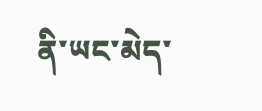ནི་ཡང་མེད་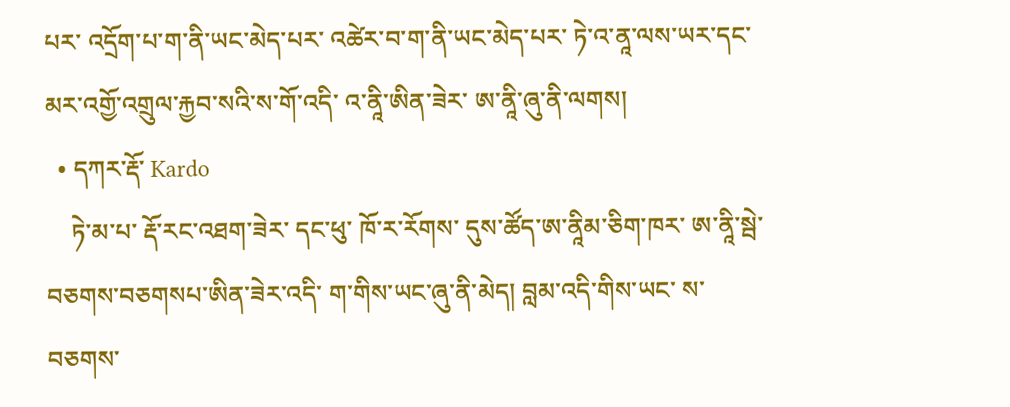པར་ འདྲོག་པ་ག་ནི་ཡང་མེད་པར་ འཚེར་བ་ག་ནི་ཡང་མེད་པར་ ཏེ་འ་ནཱ་ལས་ཡར་དང་མར་འགྱོ་འགྲུལ་རྐྱབ་སའི་ས་གོ་འདི་ འ་ནཱི་ཨིན་ཟེར་ ཨ་ནཱི་ཞུ་ནི་ལགས།
  • དཀར་རྡོ་ Kardo
    ཏེ་མ་པ་ རྡོ་རང་འཐག་ཟེར་ དང་ཕུ་ ཁོ་ར་རོགས་ དུས་ཚོད་ཨ་ནཱིམ་ཅིག་ཁར་ ཨ་ནཱི་སྦེ་བཅགས་བཅགསཔ་ཨིན་ཟེར་འདི་ ག་གིས་ཡང་ཞུ་ནི་མེད། བླམ་འདི་གིས་ཡང་ ས་བཅགས་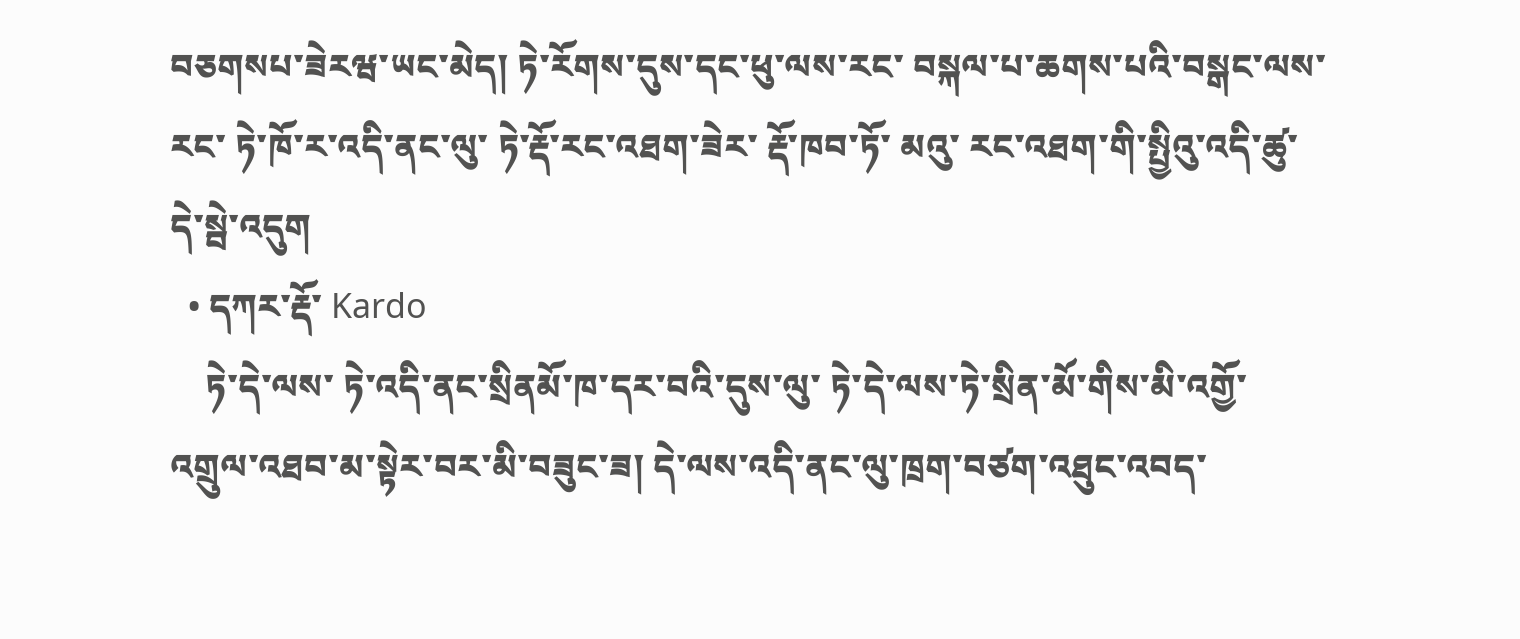བཅགསཔ་ཟེརཝ་ཡང་མེད། ཏེ་རོགས་དུས་དང་ཕུ་ལས་རང་ བསྐལ་པ་ཆགས་པའི་བསྒང་ལས་རང་ ཏེ་ཁོ་ར་འདི་ནང་ལུ་ ཏེ་རྡོ་རང་འཐག་ཟེར་ རྡོ་ཁབ་ཏོ་ མའུ་ རང་འཐག་གི་སྤྱིའུ་འདི་ཚུ་ དེ་སྦེ་འདུག
  • དཀར་རྡོ་ Kardo
    ཏེ་དེ་ལས་ ཏེ་འདི་ནང་སྲིནམོ་ཁ་དར་བའི་དུས་ལུ་ ཏེ་དེ་ལས་ཏེ་སྲིན་མོ་གིས་མི་འགྱོ་འགྲུལ་འཐབ་མ་སྟེར་བར་མི་བཟུང་ཟ། དེ་ལས་འདི་ནང་ལུ་ཁྲག་བཙག་འཐུང་འབད་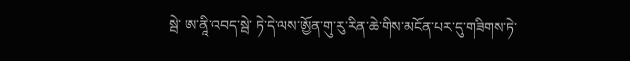སྦེ་ ཨ་ནཱི་འབད་སྦེ་ ཏེ་དེ་ལས་ཨྱོན་གུ་རུ་རིན་ཆེ་གིས་མངོན་པར་དུ་གཟིགས་ཏེ་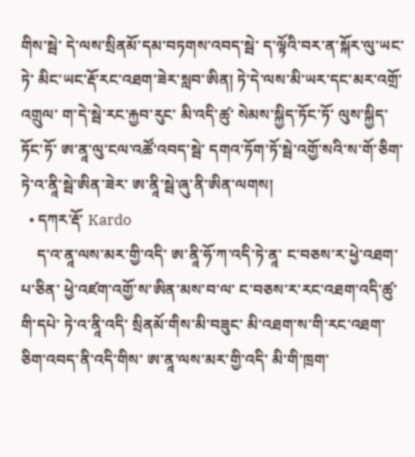གིས་སྦེ་ དེ་ལས་སྲིནམོ་དམ་བཏགས་འབད་སྦེ་ ད་ལྟོའི་བར་ན་སྐོར་ལུ་ཡང་ཏེ་ མིང་ཡང་རྡོ་རང་འཐག་ཟེར་སླབ་ཨིན། ཏེ་དེ་ལས་མི་ཡར་དང་མར་འགྲོ་འགྲུལ་ ག་དེ་སྦེ་རང་རྐྱབ་རུང་ མི་འདི་ཚུ་ སེམས་སྐྱིད་ཏོང་ཏོ་ ལུས་སྐྱིད་ཏོང་ཏོ་ ཨ་ནཱ་ལུ་ངལ་འཚོ་འབད་སྦེ་ དགའ་ཏོག་ཏོ་སྦེ་འགྱོ་སའི་ས་གོ་ཅིག་ ཏེ་འ་ནཱི་སྦེ་ཨིན་ཟེར་ ཨ་ནཱི་སྦེ་ཞུ་ནི་ཨིན་ལགས།
  • དཀར་རྡོ་ Kardo
    ད་འ་ནཱ་ལས་མར་གྱི་འདི་ ཨ་ནཱི་ཧོ་ཀ་འདི་ཏེ་ནཱ་ ང་བཅས་ར་ཕྱེ་འཐག་པ་ཅིན་ ཕྱེ་འཛག་འགྱོ་ས་ཨིན་མས་བ་ལ་ ང་བཅས་ར་རང་འཐག་འདི་ཚུ་གི་དཔེ་ ཏེ་འ་ནཱི་འདི་ སྲིནམོ་གིས་མི་བཟུང་ མི་འཐག་ས་གི་རང་འཐག་ཅིག་འབད་ནི་འདི་གིས་ ཨ་ནཱ་ལས་མར་གྱི་འདི་ མི་གི་ཁྲག་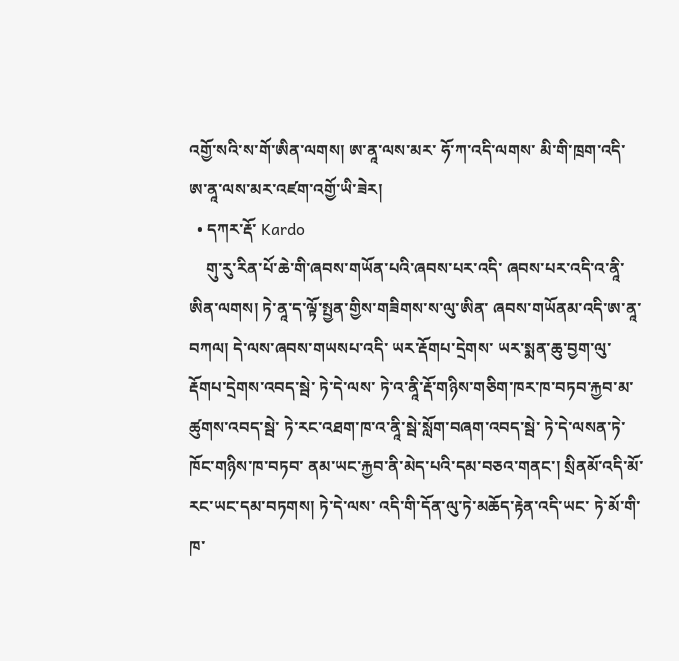འགྱོ་སའི་ས་གོ་ཨིན་ལགས། ཨ་ནཱ་ལས་མར་ ཧོ་ཀ་འདི་ལགས་ མི་གི་ཁྲག་འདི་ ཨ་ནཱ་ལས་མར་འཛག་འགྱོ་ཡི་ཟེར།
  • དཀར་རྡོ་ Kardo
    གུ་རུ་རིན་པོ་ཆེ་གི་ཞབས་གཡོན་པའི་ཞབས་པར་འདི་ ཞབས་པར་འདི་འ་ནཱི་ཨིན་ལགས། ཏེ་ནཱ་ད་ལྟོ་སྤྱན་གྱིས་གཟིགས་ས་ལུ་ཨིན་ ཞབས་གཡོནམ་འདི་ཨ་ནཱ་བཀལ། དེ་ལས་ཞབས་གཡསཔ་འདི་ ཡར་རྡོགཔ་དྲེགས་ ཡར་སྨན་ཆུ་བྱག་ལུ་རྡོགཔ་དྲེགས་འབད་སྦེ་ ཏེ་དེ་ལས་ ཏེ་འ་ནཱི་རྡོ་གཉིས་གཅིག་ཁར་ཁ་བཏབ་རྐྱབ་མ་ཚུགས་འབད་སྦེ་ ཏེ་རང་འཐག་ཁ་འ་ནཱི་སྦེ་སློག་བཞག་འབད་སྦེ་ ཏེ་དེ་ལསན་ཏེ་ཁོང་གཉིས་ཁ་བཏབ་ ནམ་ཡང་རྐྱབ་ནི་མེད་པའི་དམ་བཅའ་གནང་། སྲིནམོ་འདི་མོ་རང་ཡང་དམ་བཏགས། ཏེ་དེ་ལས་ འདི་གི་དོན་ལུ་ཏེ་མཆོད་རྟེན་འདི་ཡང་ ཏེ་མོ་གི་ཁ་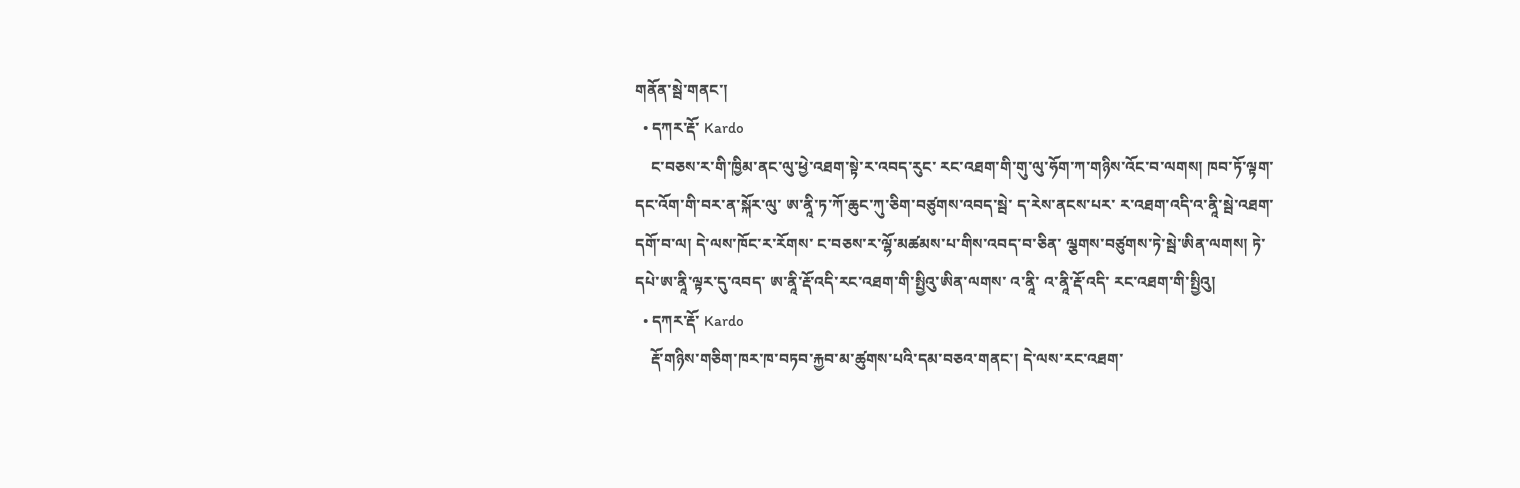གནོན་སྦེ་གནང་།
  • དཀར་རྡོ་ Kardo
    ང་བཅས་ར་གི་ཁྱིམ་ནང་ལུ་ཕྱེ་འཐག་སྟེ་ར་འབད་རུང་ རང་འཐག་གི་གུ་ལུ་ཧོག་ཀ་གཉིས་འོང་བ་ལགས། ཁབ་ཏོ་ལྟག་དང་འོག་གི་བར་ན་སྐོར་ལུ་ ཨ་ནཱི་ཏ་ཀོ་ཆུང་ཀུ་ཅིག་བཙུགས་འབད་སྦེ་ ད་རེས་ནངས་པར་ ར་འཐག་འདི་འ་ནཱི་སྦེ་འཐག་དགོ་བ་ལ། དེ་ལས་ཁོང་ར་རོགས་ ང་བཅས་ར་ལྷོ་མཚམས་པ་གིས་འབད་བ་ཅིན་ ལྕགས་བཙུགས་ཏེ་སྦེ་ཨིན་ལགས། ཏེ་དཔེ་ཨ་ནཱི་ལྟར་དུ་འབད་ ཨ་ནཱི་རྡོ་འདི་རང་འཐག་གི་སྤྱིའུ་ཨིན་ལགས་ འ་ནཱི་ འ་ནཱི་རྡོ་འདི་ རང་འཐག་གི་སྤྱིའུ།
  • དཀར་རྡོ་ Kardo
    རྡོ་གཉིས་གཅིག་ཁར་ཁ་བཏབ་རྐྱབ་མ་ཚུགས་པའི་དམ་བཅའ་གནང་། དེ་ལས་རང་འཐག་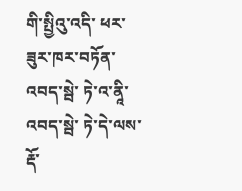གི་སྤྱིའུ་འདི་ ཕར་ཟུར་ཁར་བཏོན་འབད་སྦེ་ ཏེ་འ་ནཱི་འབད་སྦེ་ ཏེ་དེ་ལས་རྡོ་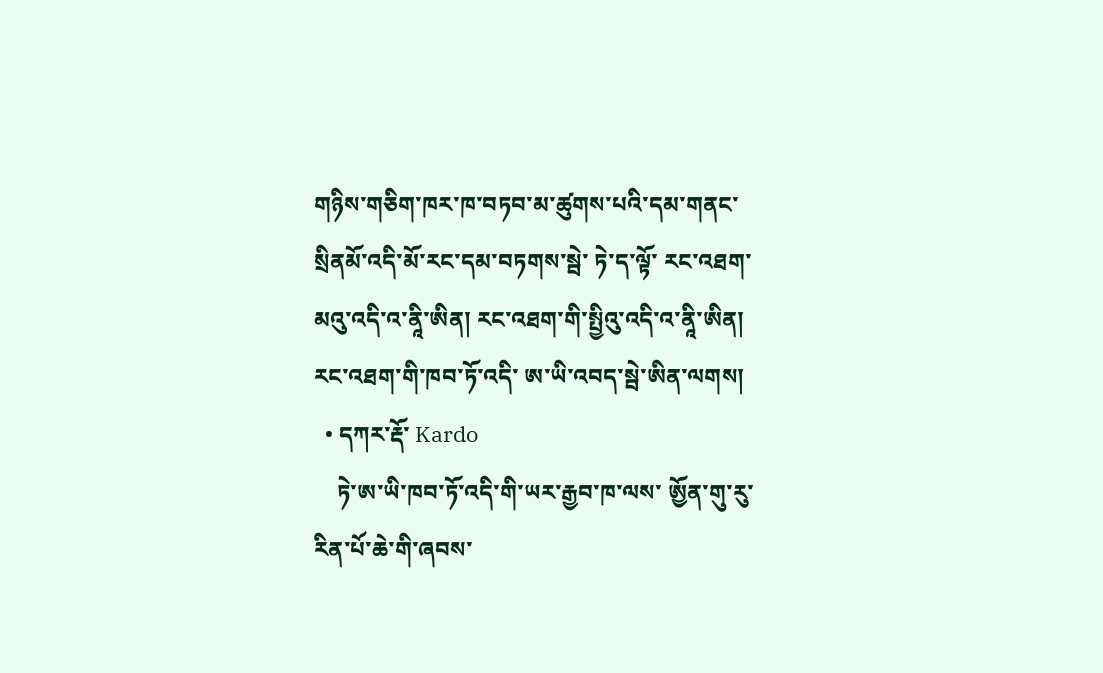གཉིས་གཅིག་ཁར་ཁ་བཏབ་མ་ཚུགས་པའི་དམ་གནང་ སྲིནམོ་འདི་མོ་རང་དམ་བཏགས་སྦེ་ ཏེ་ད་ལྟོ་ རང་འཐག་མའུ་འདི་འ་ནཱི་ཨིན། རང་འཐག་གི་སྤྱིའུ་འདི་འ་ནཱི་ཨིན། རང་འཐག་གི་ཁབ་ཏོ་འདི་ ཨ་ཡི་འབད་སྦེ་ཨིན་ལགས།
  • དཀར་རྡོ་ Kardo
    ཏེ་ཨ་ཡི་ཁབ་ཏོ་འདི་གི་ཡར་རྒྱབ་ཁ་ལས་ ཨྱོན་གུ་རུ་རིན་པོ་ཆེ་གི་ཞབས་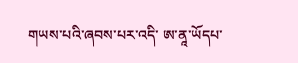གཡས་པའི་ཞབས་པར་འདི་ ཨ་ནཱ་ཡོདཔ་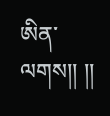ཨིན་ལགས།། །།